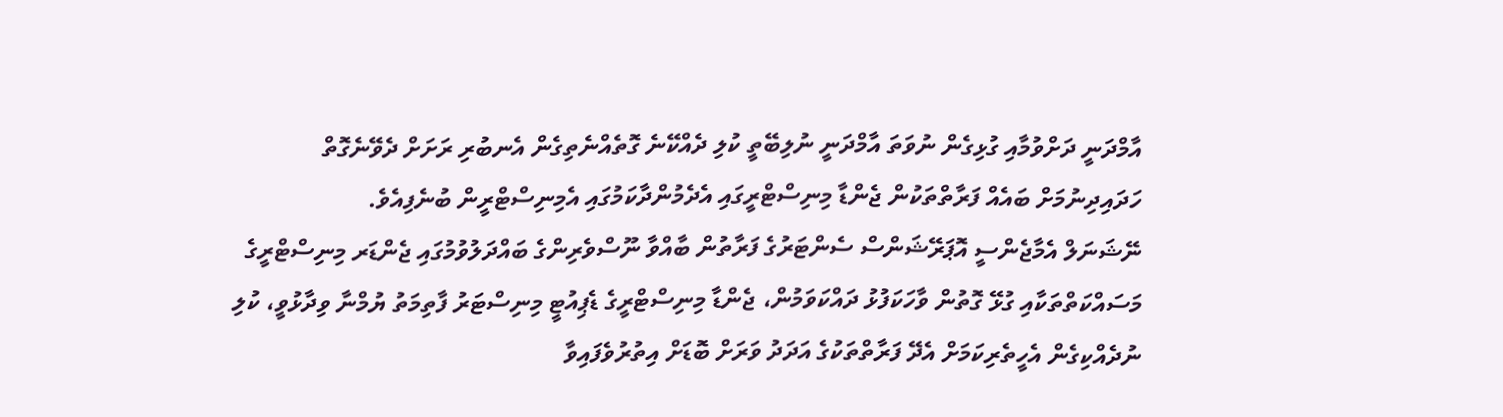އާމްދަނީ ދަށްވުމާއި ގުޅިގެން ނުވަތަ އާމްދަނީ ނުލިބޭތީ ކުލި ދެއްކޭނެ ގޮތެއްނެތިގެން އެނބުރި ރަށަށް ދެވޭނެގޮތް ހަދައިދިނުމަށް ބައެއް ފަރާތްތަކުން ޖެންޑާ މިނިސްޓްރީގައި އެދެމުންދާކަމުގައި އެމިނިސްޓްރީން ބުނެފިއެވެ.
ނޭޝަނަލް އެމާޖެންސީ އޮޕަރޭޝަންސް ސެންޓަރުގެ ފަރާތުން ބާއްވާ ނޫސްވެރިންގެ ބައްދަލުވުމުގައި ޖެންޑަރ މިނިސްޓްރީގެ މަސައްކަތްތަކާއި ގުޅޭ ގޮތުން ވާހަކަފުޅު ދައްކަވަމުން، ޖެންޑާ މިނިސްޓްރީގެ ޑެޕިއުޓީ މިނިސްޓަރު ފާތިމަތު ޔުމްނާ ވިދާޅުވީ، ކުލި ނުދެއްކިގެން އެހީތެރިކަމަށް އެދޭ ފަރާތްތަކުގެ އަދަދު ވަރަށް ބޮޑަށް އިތުރުވެފައިވާ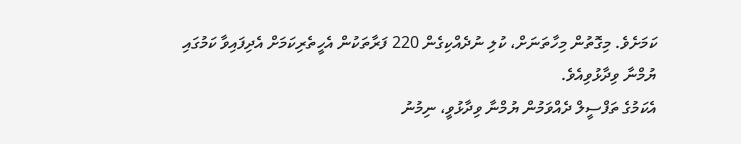ކަމަށެވެ. މިގޮތުން މިހާތަނަށް، ކުލި ނުދެއްކިގެން 220 ފަރާތަކުން އެހީތެރިކަމަށް އެދިފައިވާ ކަމުގައި ޔުމްނާ ވިދާޅުވިއެވެ.
އެކަމުގެ ތަފްސީލް ދެއްވަމުން ޔުމްނާ ވިދާޅުވީ، ނިމުނު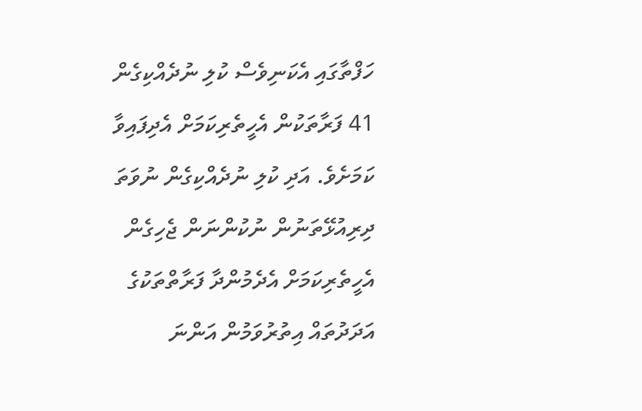ހަފްތާގައި އެކަނިވެސް ކުލި ނުދެއްކިގެން 41 ފަރާތަކުން އެހީތެރިކަމަށް އެދިފައިވާ ކަމަށެވެ. އަދި ކުލި ނުދެއްކިގެން ނުވަތަ ދިރިއުޅޭތަނުން ނުކުންނަން ޖެހިގެން އެހީތެރިކަމަށް އެދެމުންދާ ފަރާތްތަކުގެ އަދަދުތައް އިތުރުވަމުން އަންނަ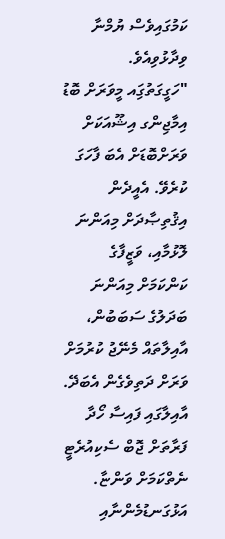ކަމުގައިވެސް ޔުމްނާ ވިދާޅުވިއެވެ.
"ހަގީގަތުގަިއ މީވަރަށް ބޮޑު އިމާޖިންގ އިޝޫއަކަށް ވަރަށްބޮޑަށް އެބަ ފާހަގަ ކުރެވޭ. އެއީދެން އިޤުތިޞާދަށް މިއަންނަ ލޮޅުމާއި، ވަޒީފާގެ ކަންކަމަށް މިއަންނަ ބަދަލުގެ ސަބަބުން، އާއިލާތައް މެނޭޖު ކުރުމަށް ވަރަށް ދަތިވެގެން އެބަދޭ. އާއިލާގައި ފައިސާ ހޯދާ ފަރާތަށް ޖޮބް ސެކިއުރެޓީ ނެތްކަމަށް ވަންޏާ. އަޅުގަނޑުމެންނާއި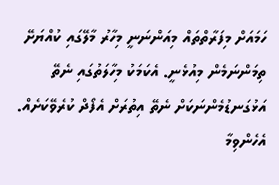ހަމައަށް މިފަރާތްތައް މިއަންނަނީ މިހާރު މާލޭގައި ކުއްޔަށޭ ތިމަންނަމެން މިއުޅެނީ. އެކަމަކު މިހާލަތުގައި ނެތޭ އަޅުގަނޑުމެންނަކަށް ނެތޭ އިތުރަށް އެފޯދް ކުރެވޭކަށެއް. އެހެންވިމާ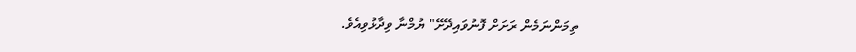ތިމަންނަމެން ރަށަށް ފޮނުވައިދޭށޭ" ޔުމްނާ ވިދާޅުވިއެވެ.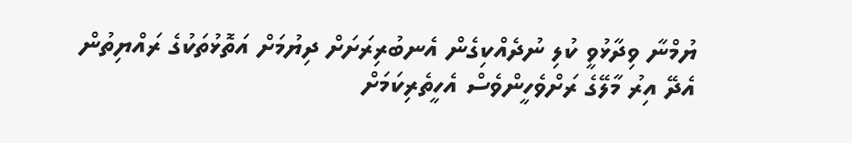ޔުމްނާ ވިދާޅުވީ ކުލި ނުދެއްކިގެން އެނބުރިރަށަށް ދިޔުމަށް އަތޮޅުތަކުގެ ރައްޔިތުން އެދޭ އިރު މާލޭގެ ރަށްވެހީންވެސް އެހީތެރިކަމަށް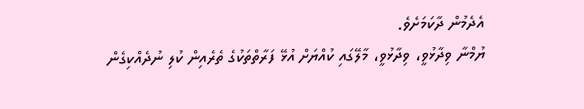އެދެމުން ދާކަމަށެވެ.
ޔުމްނާ ވިދާޅުވީ، ވިދާޅުވީ، މާލޭގައި ކުއްޔަށް އުޅޭ ފަރާތްތަކުގެ ތެރެއިން ކުލި ނުދެއްކިގެން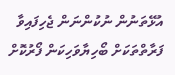އުޅޭތަނުން ނުކުންނަން ޖެހިފައިވާ ފަރާތްތަކަށް ބޯހިޔާވަހިކަން ފޯރުކޮށް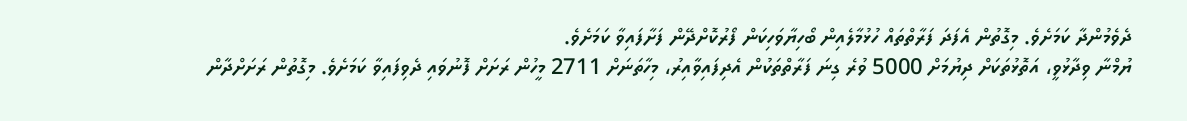ދެވެމުންދާ ކަމަށެވެ. މިގޮތުން އެފަދަ ފަރާތްތައް ހުޅުމާލެއިން ބޯހިޔާވަހިކަން ފޯރުކޮށްދޭން ފަށާފައިވާ ކަމަށެވެ.
ޔުމްނާ ވިދާޅުވީ، އަތޮޅުތަކަށް ދިޔުމަށް 5000 ވުރެ ގިނަ ފަރާތްތަކުން އެދިފައިވާއިރު، މިހާތަނަށް 2711 މީހުން ރަށަށް ފޮނުވައި ދެވިފައިވާ ކަމަށެވެ. މިގޮތުން ރަށަށްދާން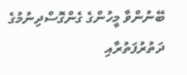ބޭނުންވާ މީހުންގެ ގެންގޮސްދިނުމުގެ ދަތުރުފަތުރާއި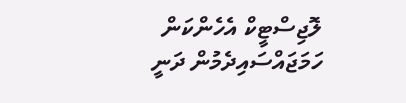ލޮޖިސްޓީކް އެހެންކަން ހަމަޖައްސައިދެމުން ދަނީ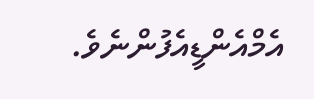އެމްއެންޑީއެފުންނެވެ.